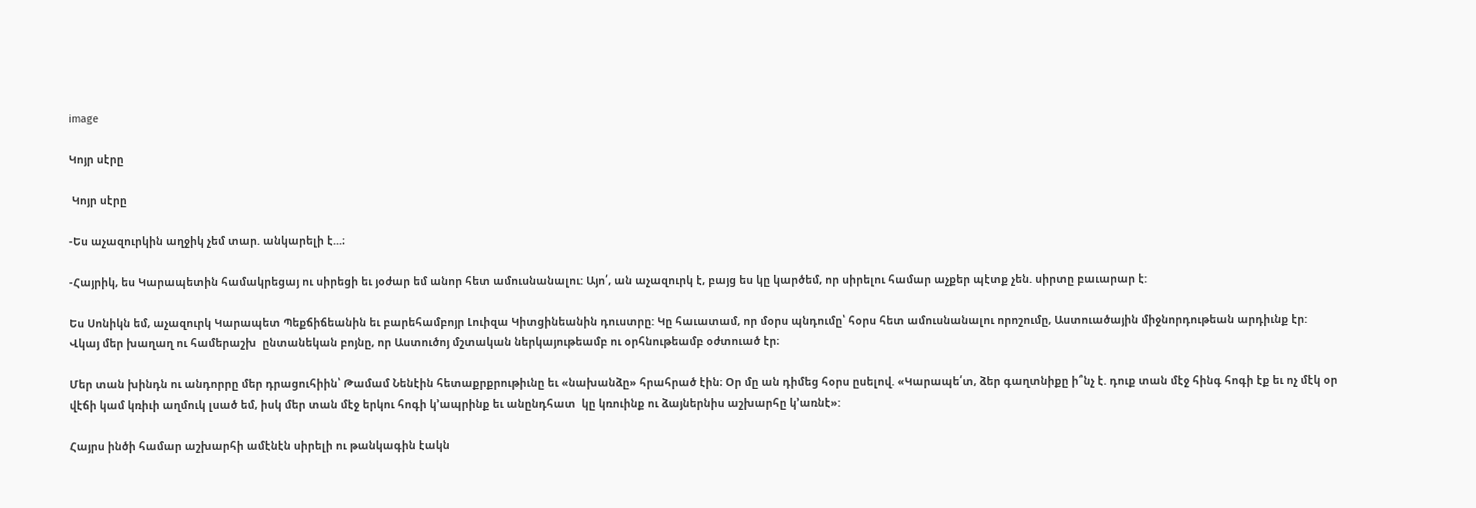image

Կոյր սէրը

 Կոյր սէրը

-Ես աչազուրկին աղջիկ չեմ տար. անկարելի է...։

-Հայրիկ, ես Կարապետին համակրեցայ ու սիրեցի եւ յօժար եմ անոր հետ ամուսնանալու: Այո՛, ան աչազուրկ է, բայց ես կը կարծեմ, որ սիրելու համար աչքեր պէտք չեն. սիրտը բաւարար է:

Ես Սոնիկն եմ, աչազուրկ Կարապետ Պեքճիճեանին եւ բարեհամբոյր Լուիզա Կիտցինեանին դուստրը: Կը հաւատամ, որ մօրս պնդումը՝ հօրս հետ ամուսնանալու որոշումը, Աստուածային միջնորդութեան արդիւնք էր: Վկայ մեր խաղաղ ու համերաշխ  ընտանեկան բոյնը, որ Աստուծոյ մշտական ներկայութեամբ ու օրհնութեամբ օժտուած էր։

Մեր տան խինդն ու անդորրը մեր դրացուհիին՝ Թամամ Նենէին հետաքրքրութիւնը եւ «նախանձը» հրահրած էին։ Օր մը ան դիմեց հօրս ըսելով. «Կարապե՛տ, ձեր գաղտնիքը ի՞նչ է. դուք տան մէջ հինգ հոգի էք եւ ոչ մէկ օր վէճի կամ կռիւի աղմուկ լսած եմ, իսկ մեր տան մէջ երկու հոգի կ՚ապրինք եւ անընդհատ  կը կռուինք ու ձայներնիս աշխարհը կ՚առնէ»:

Հայրս ինծի համար աշխարհի ամէնէն սիրելի ու թանկագին էակն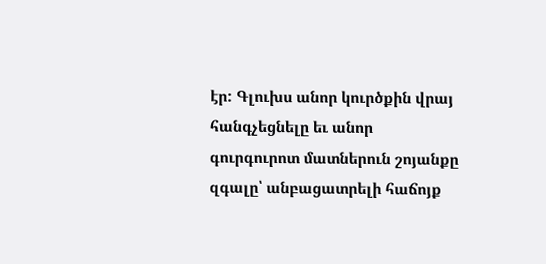էր: Գլուխս անոր կուրծքին վրայ հանգչեցնելը եւ անոր գուրգուրոտ մատներուն շոյանքը զգալը՝ անբացատրելի հաճոյք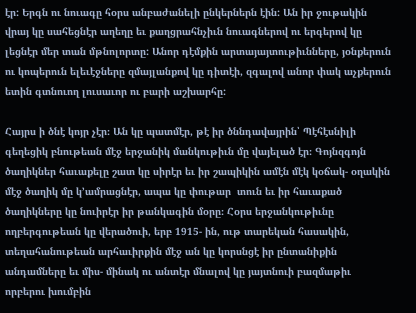էր: Երգն ու նուագը հօրս անբաժանելի ընկերներն էին: Ան իր ջութակին վրայ կը սահեցնէր աղեղը եւ քաղցրահնչիւն նուագներով ու երգերով կը լեցնէր մեր տան մթնոլորտը: Անոր դէմքին արտայայտութիւնները, յօնքերուն ու կոպերուն ելեւէջները զմայլանքով կը դիտէի, զգալով անոր փակ աչքերուն ետին գտնուող լուսաւոր ու բարի աշխարհը:

Հայրս ի ծնէ կոյր չէր։ Ան կը պատմէր, թէ իր ծննդավայրին՝ Պէհէսնիլի գեղեցիկ բնութեան մէջ երջանիկ մանկութիւն մը վայելած էր։ Գոյնզգոյն ծաղիկներ հաւաքելը շատ կը սիրէր եւ իր շապիկին ամէն մէկ կօճակ- օղակին մէջ ծաղիկ մը կ՚ամրացնէր, ապա կը փութար  տուն եւ իր հաւաքած ծաղիկները կը նուիրէր իր թանկագին մօրը։ Հօրս երջանկութիւնը ողբերգութեան կը վերածուի, երբ 1915- ին, ութ տարեկան հասակին, տեղահանութեան արհաւիրքին մէջ ան կը կորսնցէ իր ընտանիքին անդամները եւ միս- մինակ ու անտէր մնալով կը յայտնուի բազմաթիւ որբերու խումբին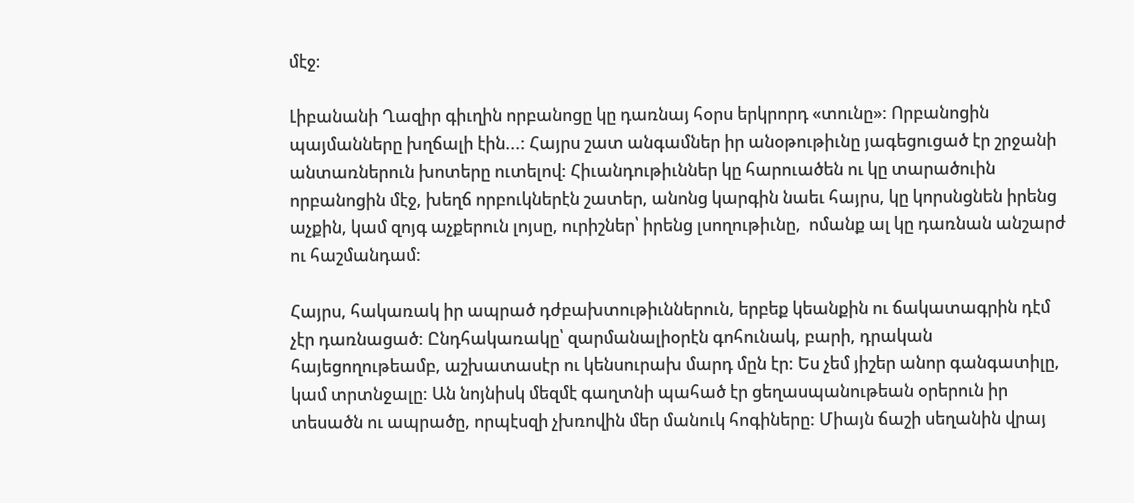մէջ։

Լիբանանի Ղազիր գիւղին որբանոցը կը դառնայ հօրս երկրորդ «տունը»: Որբանոցին պայմանները խղճալի էին...: Հայրս շատ անգամներ իր անօթութիւնը յագեցուցած էր շրջանի անտառներուն խոտերը ուտելով: Հիւանդութիւններ կը հարուածեն ու կը տարածուին որբանոցին մէջ, խեղճ որբուկներէն շատեր, անոնց կարգին նաեւ հայրս, կը կորսնցնեն իրենց աչքին, կամ զոյգ աչքերուն լոյսը, ուրիշներ՝ իրենց լսողութիւնը,  ոմանք ալ կը դառնան անշարժ ու հաշմանդամ:

Հայրս, հակառակ իր ապրած դժբախտութիւններուն, երբեք կեանքին ու ճակատագրին դէմ չէր դառնացած: Ընդհակառակը՝ զարմանալիօրէն գոհունակ, բարի, դրական հայեցողութեամբ, աշխատասէր ու կենսուրախ մարդ մըն էր: Ես չեմ յիշեր անոր գանգատիլը, կամ տրտնջալը: Ան նոյնիսկ մեզմէ գաղտնի պահած էր ցեղասպանութեան օրերուն իր տեսածն ու ապրածը, որպէսզի չխռովին մեր մանուկ հոգիները: Միայն ճաշի սեղանին վրայ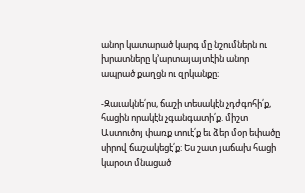անոր կատարած կարգ մը նշումներն ու խրատները կ՚արտայայտէին անոր ապրած քաղցն ու զրկանքը։

-Զաւակնե՛րս, ճաշի տեսակէն չդժգոհի՛ք, հացին որակէն չգանգատի՛ք. միշտ Աստուծոյ փառք տուէ՛ք եւ ձեր մօր եփածը սիրով ճաշակեցէ՛ք: Ես շատ յաճախ հացի կարօտ մնացած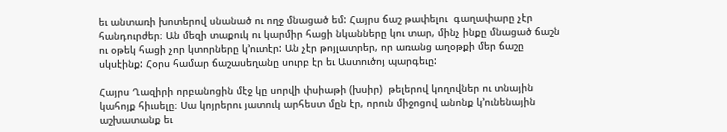եւ անտառի խոտերով սնանած ու ողջ մնացած եմ: Հայրս ճաշ թափելու  գաղափարը չէր հանդուրժեր։ Ան մեզի տաքուկ ու կարմիր հացի նկանները կու տար, մինչ ինքը մնացած ճաշն ու օթեկ հացի չոր կտորները կ՚ուտէր: Ան չէր թոյլատրեր, որ առանց աղօթքի մեր ճաշը սկսէինք: Հօրս համար ճաշասեղանը սուրբ էր եւ Աստուծոյ պարգեւը:

Հայրս Ղազիրի որբանոցին մէջ կը սորվի փսիաթի (խսիր)  թելերով կողովներ ու տնային կահոյք հիւսելը։ Սա կոյրերու յատուկ արհեստ մըն էր, որուն միջոցով անոնք կ՚ունենային աշխատանք եւ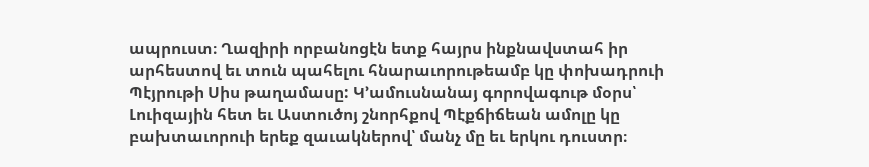ապրուստ։ Ղազիրի որբանոցէն ետք հայրս ինքնավստահ իր արհեստով եւ տուն պահելու հնարաւորութեամբ կը փոխադրուի Պէյրութի Սիս թաղամասը: Կ՚ամուսնանայ գորովագութ մօրս՝ Լուիզային հետ եւ Աստուծոյ շնորհքով Պէքճիճեան ամոլը կը բախտաւորուի երեք զաւակներով՝ մանչ մը եւ երկու դուստր։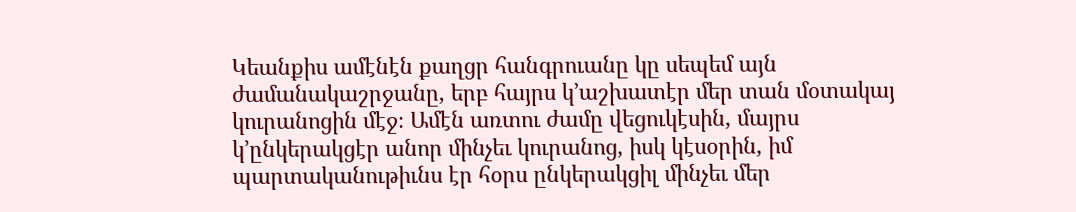Կեանքիս ամէնէն քաղցր հանգրուանը կը սեպեմ այն ժամանակաշրջանը, երբ հայրս կ՚աշխատէր մեր տան մօտակայ կուրանոցին մէջ։ Ամէն առտու ժամը վեցուկէսին, մայրս կ՚ընկերակցէր անոր մինչեւ կուրանոց, իսկ կէսօրին, իմ պարտականութիւնս էր հօրս ընկերակցիլ մինչեւ մեր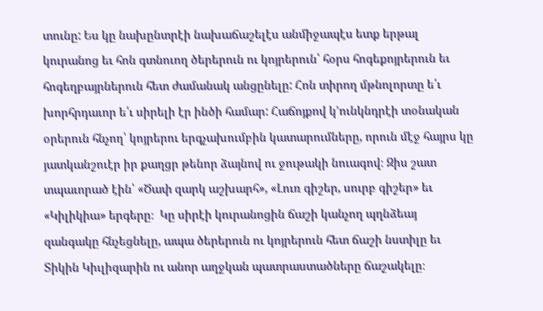տունը: Ես կը նախընտրէի նախաճաշելէս անմիջապէս ետք երթալ կուրանոց եւ հոն գտնուող ծերերուն ու կոյրերուն՝ հօրս հոգեքոյրերուն եւ հոգեղբայրներուն հետ ժամանակ անցընելը: Հոն տիրող մթնոլորտը ե՛ւ խորհրդաւոր ե՛ւ սիրելի էր ինծի համար: Հաճոյքով կ՚ունկնդրէի տօնական օրերուն հնչող՝ կոյրերու երգչախումբին կատարումները, որուն մէջ հայրս կը յատկանշուէր իր քաղցր թենոր ձայնով ու ջութակի նուագով։ Զիս շատ տպաւորած էին՝ «Ծափ զարկ աշխարհ», «Լուռ գիշեր, սուրբ գիշեր» եւ «Կիլիկիա» երգերը։  Կը սիրէի կուրանոցին ճաշի կանչող պղնձեայ զանգակը հնչեցնելը, ապա ծերերուն ու կոյրերուն հետ ճաշի նստիլը եւ Տիկին Կիւլիզարին ու անոր աղջկան պատրաստածները ճաշակելը։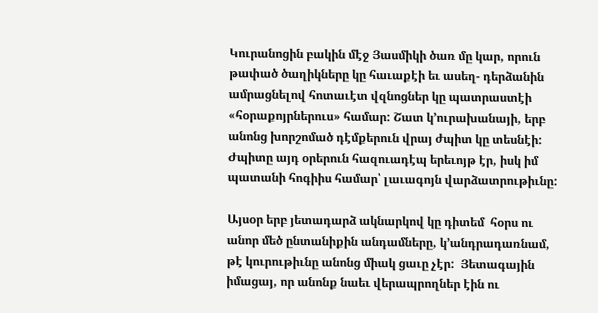Կուրանոցին բակին մէջ Յասմիկի ծառ մը կար, որուն թափած ծաղիկները կը հաւաքէի եւ ասեղ- դերձանին ամրացնելով հոտաւէտ վզնոցներ կը պատրաստէի «հօրաքոյրներուս» համար: Շատ կ՚ուրախանայի, երբ անոնց խորշոմած դէմքերուն վրայ ժպիտ կը տեսնէի: Ժպիտը այդ օրերուն հազուադէպ երեւոյթ էր, իսկ իմ պատանի հոգիիս համար՝ լաւագոյն վարձատրութիւնը:

Այսօր երբ յետադարձ ակնարկով կը դիտեմ  հօրս ու անոր մեծ ընտանիքին անդամները, կ՚անդրադառնամ, թէ կուրութիւնը անոնց միակ ցաւը չէր:  Յետագային իմացայ, որ անոնք նաեւ վերապրողներ էին ու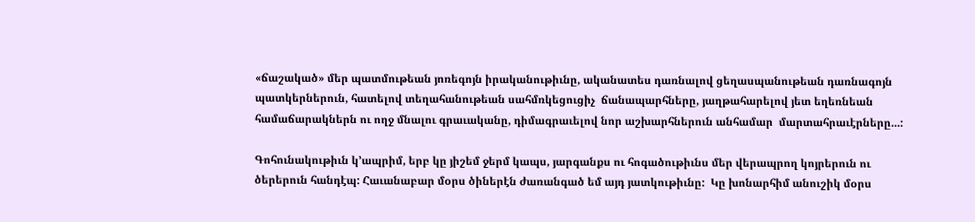«ճաշակած» մեր պատմութեան յոռեգոյն իրականութիւնը, ականատես դառնալով ցեղասպանութեան դառնագոյն պատկերներուն, հատելով տեղահանութեան սահմռկեցուցիչ  ճանապարհները, յաղթահարելով յետ եղեռնեան համաճարակներն ու ողջ մնալու գրաւականը, դիմագրաւելով նոր աշխարհներուն անհամար  մարտահրաւէրները...:

Գոհունակութիւն կ՚ապրիմ, երբ կը յիշեմ ջերմ կապս, յարգանքս ու հոգածութիւնս մեր վերապրող կոյրերուն ու ծերերուն հանդէպ: Հաւանաբար մօրս ծիներէն ժառանգած եմ այդ յատկութիւնը:  Կը խոնարհիմ անուշիկ մօրս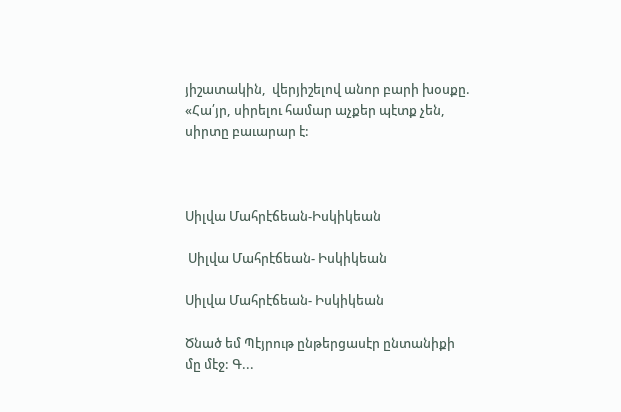յիշատակին,  վերյիշելով անոր բարի խօսքը. «Հա՛յր, սիրելու համար աչքեր պէտք չեն, սիրտը բաւարար է:



Սիլվա Մահրէճեան-Իսկիկեան

 Սիլվա Մահրէճեան- Իսկիկեան

Սիլվա Մահրէճեան- Իսկիկեան

Ծնած եմ Պէյրութ ընթերցասէր ընտանիքի մը մէջ: Գ...